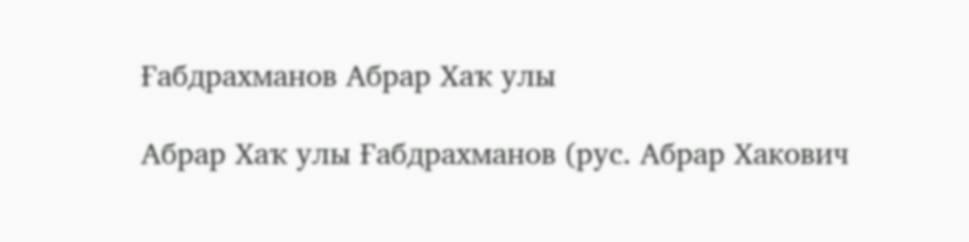Ғабдрахманов Абрар Хаҡ улы

Абрар Хаҡ улы Ғабдрахманов (рус. Абрар Хакович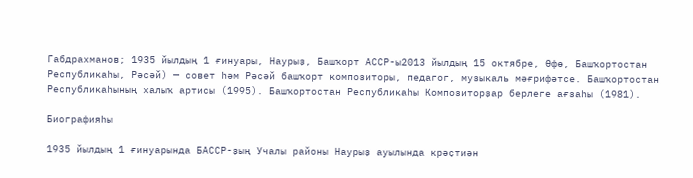Габдрахманов; 1935 йылдың 1 ғинуары, Наурыҙ, Башҡорт АССР-ы2013 йылдың 15 октябре, Өфө, Башҡортостан Республикаhы, Рәсәй) — совет һәм Рәсәй башҡорт композиторы, педагог, музыкаль мәғрифәтсе. Башҡортостан Республикаһының халыҡ артисы (1995). Башҡортостан Республикаһы Композиторҙар берлеге ағзаһы (1981).

Биографияһы

1935 йылдың 1 ғинуарында БАССР-ҙың Учалы районы Наурыҙ ауылында крәҫтиән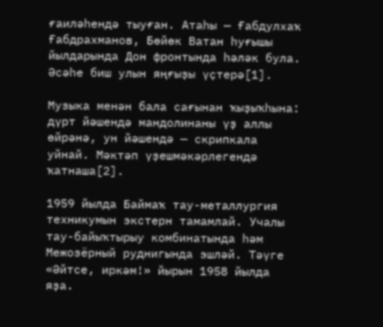ғаиләһендә тыуған. Атаһы — Ғабдулхаҡ Ғабдрахманов, Бөйөк Ватан һуғышы йылдарында Дон фронтында һәләк була. Әсәһе биш улын яңғыҙы үҫтерә[1].

Музыка менән бала сағынан ҡыҙыҡһына: дүрт йәшендә мандолинаны үҙ аллы өйрәнә, ун йәшендә — скрипкала уйнай. Мәктәп үҙешмәкәрлегендә ҡатнаша[2].

1959 йылда Баймаҡ тау-металлургия техникумын экстерн тамамлай. Учалы тау-байыҡтырыу комбинатында һәм Межозёрный руднигында эшләй. Тәүге «Әйтсе, иркәм!» йырын 1958 йылда яҙа.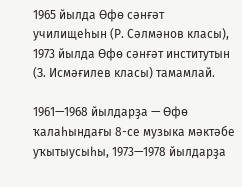1965 йылда Өфө сәнғәт училищеһын (Р. Сәлмәнов класы), 1973 йылда Өфө сәнғәт институтын (З. Исмәғилев класы) тамамлай.

1961—1968 йылдарҙа — Өфө ҡалаһындағы 8-се музыка мәктәбе уҡытыусыһы, 1973—1978 йылдарҙа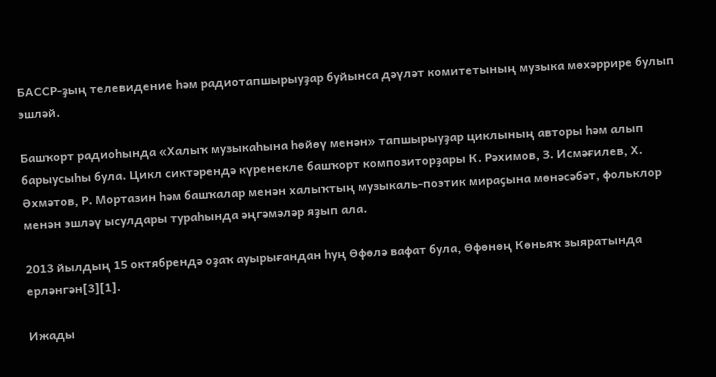БАССР-ҙың телевидение һәм радиотапшырыуҙар буйынса дәүләт комитетының музыка мөхәррире булып эшләй.

Башҡорт радиоһында «Халыҡ музыкаһына һөйөү менән» тапшырыуҙар циклының авторы һәм алып барыусыһы була. Цикл сиктәрендә күренекле башҡорт композиторҙары К. Рәхимов, З. Исмәғилев, Х. Әхмәтов, Р. Мортазин һәм башҡалар менән халыҡтың музыкаль-поэтик мираҫына мөнәсәбәт, фольклор менән эшләү ысулдары тураһында әңгәмәләр яҙып ала.

2013 йылдың 15 октябрендә оҙаҡ ауырығандан һуң Өфөлә вафат була, Өфөнөң Көньяҡ зыяратында ерләнгән[3][1].

Ижады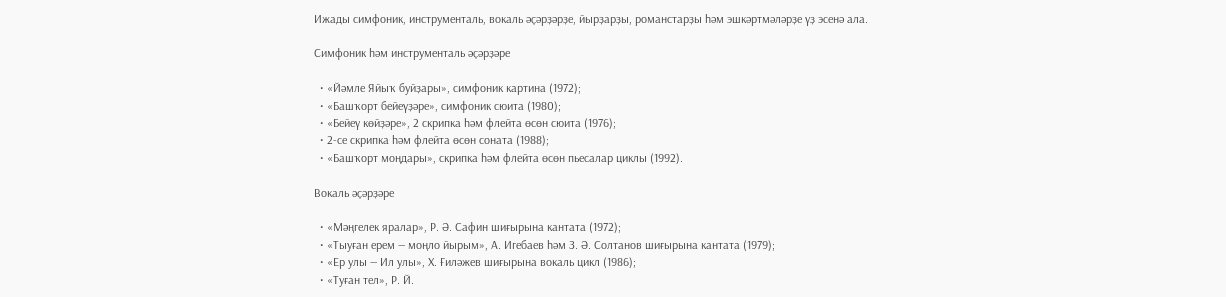Ижады симфоник, инструменталь, вокаль әҫәрҙәрҙе, йырҙарҙы, романстарҙы һәм эшкәртмәләрҙе үҙ эсенә ала.

Симфоник һәм инструменталь әҫәрҙәре

  • «Йәмле Яйыҡ буйҙары», симфоник картина (1972);
  • «Башҡорт бейеүҙәре», симфоник сюита (1980);
  • «Бейеү көйҙәре», 2 скрипка һәм флейта өсөн сюита (1976);
  • 2-се скрипка һәм флейта өсөн соната (1988);
  • «Башҡорт моңдары», скрипка һәм флейта өсөн пьесалар циклы (1992).

Вокаль әҫәрҙәре

  • «Мәңгелек яралар», Р. Ә. Сафин шиғырына кантата (1972);
  • «Тыуған ерем — моңло йырым», А. Игебаев һәм З. Ә. Солтанов шиғырына кантата (1979);
  • «Ер улы — Ил улы», Х. Ғиләжев шиғырына вокаль цикл (1986);
  • «Туған тел», Р. Й.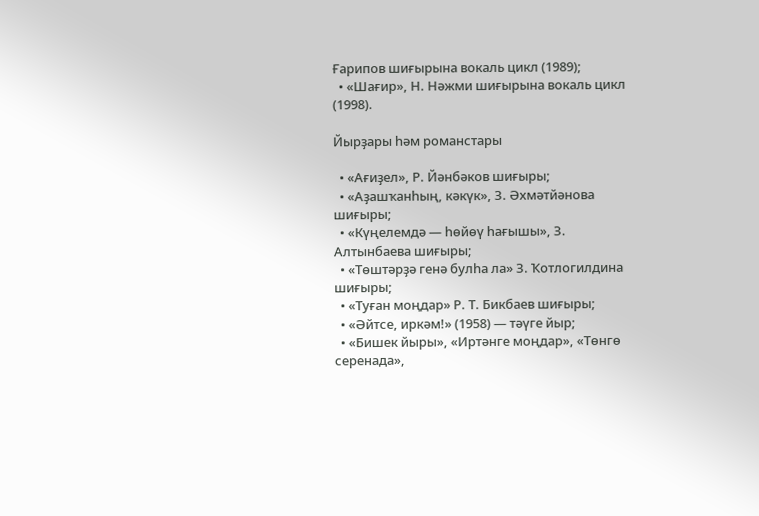Ғарипов шиғырына вокаль цикл (1989);
  • «Шағир», Н. Нәжми шиғырына вокаль цикл (1998).

Йырҙары һәм романстары

  • «Ағиҙел», Р. Йәнбәков шиғыры;
  • «Аҙашҡанһың, кәкүк», З. Әхмәтйәнова шиғыры;
  • «Күңелемдә — һөйөү һағышы», З. Алтынбаева шиғыры;
  • «Төштәрҙә генә булһа ла» З. Ҡотлогилдина шиғыры;
  • «Туған моңдар» Р. Т. Бикбаев шиғыры;
  • «Әйтсе, иркәм!» (1958) — тәүге йыр;
  • «Бишек йыры», «Иртәнге моңдар», «Төнгө серенада»,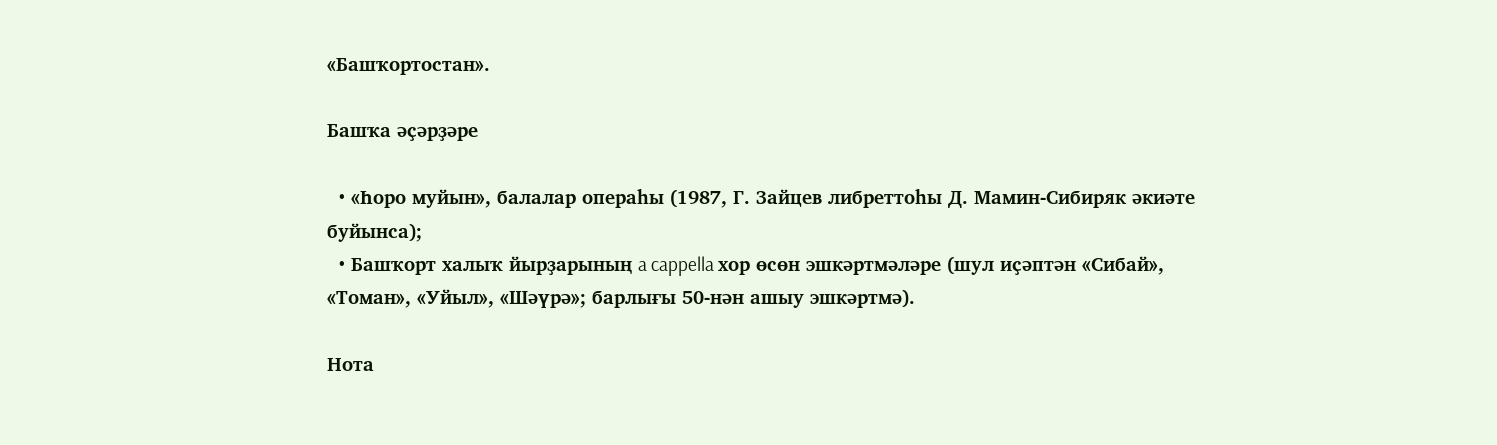«Башҡортостан».

Башҡа әҫәрҙәре

  • «Һоро муйын», балалар операһы (1987, Г. Зайцев либреттоһы Д. Мамин-Сибиряк әкиәте буйынса);
  • Башҡорт халыҡ йырҙарының a cappella хор өсөн эшкәртмәләре (шул иҫәптән «Сибай», «Томан», «Уйыл», «Шәүрә»; барлығы 50-нән ашыу эшкәртмә).

Нота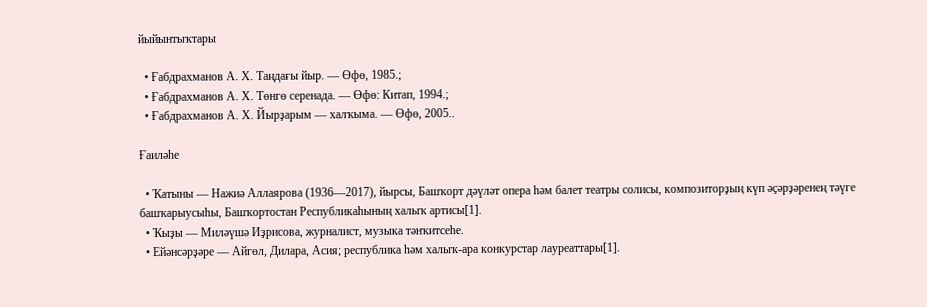йыйынтыҡтары

  • Ғабдрахманов А. Х. Таңдағы йыр. — Өфө, 1985.;
  • Ғабдрахманов А. Х. Төнгө серенада. — Өфө: Китап, 1994.;
  • Ғабдрахманов А. Х. Йырҙарым — халҡыма. — Өфө, 2005..

Ғаиләһе

  • Ҡатыны — Нажиә Аллаярова (1936—2017), йырсы, Башҡорт дәүләт опера һәм балет театры солисы, композиторҙың күп әҫәрҙәренең тәүге башҡарыусыһы, Башҡортостан Республикаһының халыҡ артисы[1].
  • Ҡыҙы — Миләүшә Иҙрисова, журналист, музыка тәнҡитсеһе.
  • Ейәнсәрҙәре — Айгөл, Дилара, Асия; республика һәм халыҡ-ара конкурстар лауреаттары[1].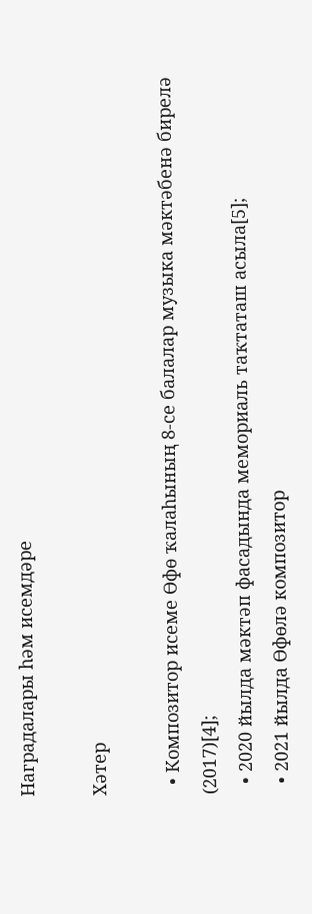Наградалары һәм исемдәре

Хәтер

  • Композитор исеме Өфө ҡалаһының 8-се балалар музыка мәктәбенә бирелә (2017)[4];
  • 2020 йылда мәктәп фасадында мемориаль таҡтаташ асыла[5];
  • 2021 йылда Өфөлә композитор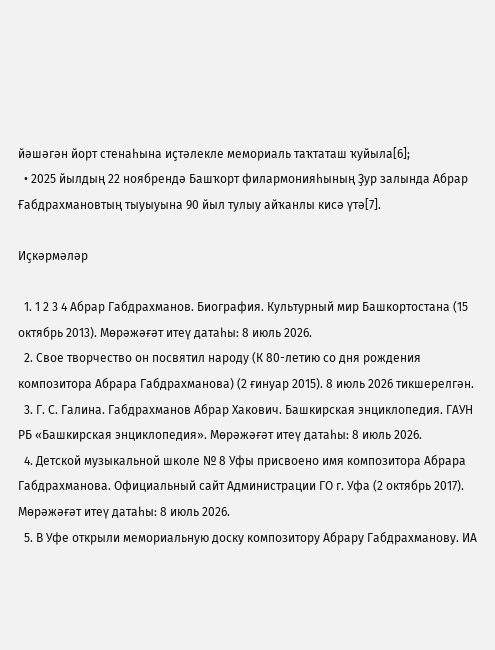йәшәгән йорт стенаһына иҫтәлекле мемориаль таҡтаташ ҡуйыла[6];
  • 2025 йылдың 22 ноябрендә Башҡорт филармонияһының Ҙур залында Абрар Ғабдрахмановтың тыуыуына 90 йыл тулыу айҡанлы кисә үтә[7].

Иҫкәрмәләр

  1. 1 2 3 4 Абрар Габдрахманов. Биография. Культурный мир Башкортостана (15 октябрь 2013). Мөрәжәғәт итеү датаһы: 8 июль 2026.
  2. Свое творчество он посвятил народу (К 80-летию со дня рождения композитора Абрара Габдрахманова) (2 ғинуар 2015). 8 июль 2026 тикшерелгән.
  3. Г. С. Галина. Габдрахманов Абрар Хакович. Башкирская энциклопедия. ГАУН РБ «Башкирская энциклопедия». Мөрәжәғәт итеү датаһы: 8 июль 2026.
  4. Детской музыкальной школе № 8 Уфы присвоено имя композитора Абрара Габдрахманова. Официальный сайт Администрации ГО г. Уфа (2 октябрь 2017). Мөрәжәғәт итеү датаһы: 8 июль 2026.
  5. В Уфе открыли мемориальную доску композитору Абрару Габдрахманову. ИА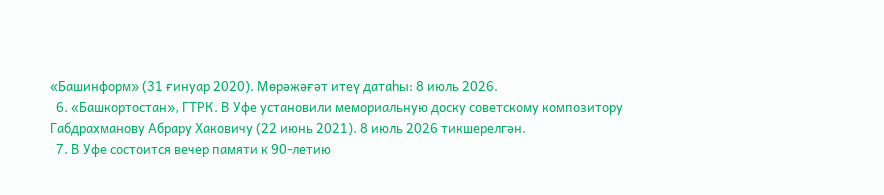«Башинформ» (31 ғинуар 2020). Мөрәжәғәт итеү датаһы: 8 июль 2026.
  6. «Башкортостан», ГТРК. В Уфе установили мемориальную доску советскому композитору Габдрахманову Абрару Хаковичу (22 июнь 2021). 8 июль 2026 тикшерелгән.
  7. В Уфе состоится вечер памяти к 90-летию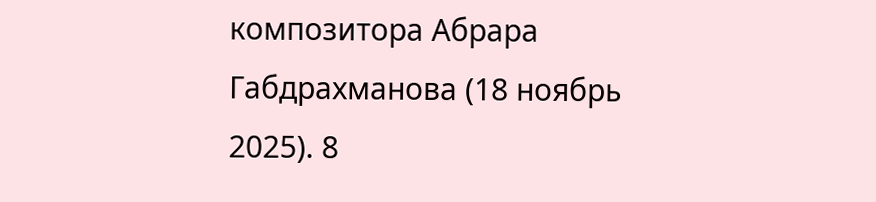композитора Абрара Габдрахманова (18 ноябрь 2025). 8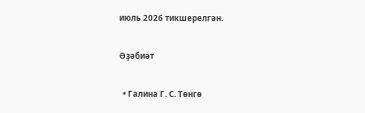июль 2026 тикшерелгән.

Әҙәбиәт

  • Галина Г. С. Төнгө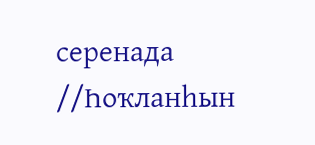серенада //Һоҡланһын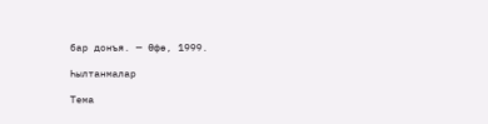бар донъя. — Өфө, 1999.

Һылтанмалар

Тема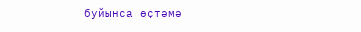буйынса өҫтәмә